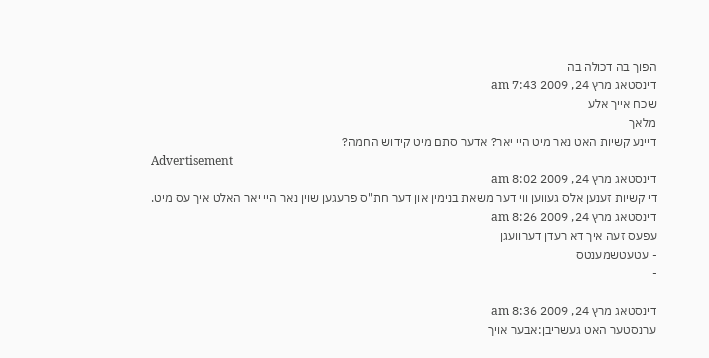הפוך בה דכולה בה
דינסטאג מרץ 24, 2009 7:43 am
שכח אייך אלע
מלאך
דיינע קשיות האט נאר מיט היי יאר? אדער סתם מיט קידוש החמה?
Advertisement
דינסטאג מרץ 24, 2009 8:02 am
די קשיות זענען אלס געווען ווי דער משאת בנימין און דער חת"ס פרעגען שוין נאר היי יאר האלט איך עס מיט.
דינסטאג מרץ 24, 2009 8:26 am
עפעס זעה איך דא רעדן דערוועגן
- עטעטשמענטס
-

דינסטאג מרץ 24, 2009 8:36 am
ערנסטער האט געשריבן:אבער אויך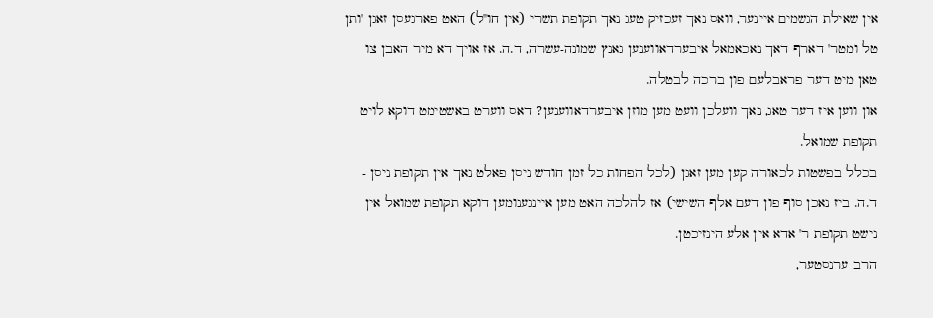אין שאילת הגשמים איינער, וואס נאך זעכזיק טעג נאך תקופת תשרי (אין חו"ל) האט פארגעסן זאגן 'ותן טל ומטר' דארף דאך נאכאמאל איבערדאווענען גאנץ שמונה-עשרה, ד.ה. אז אויך דא מיר האבן צו טאן מיט דער פראבלעם פון ברכה לבטלה.
און ווען איז דער טאג, נאך וועלכן וועט מען מוזן איבערדאווענען? דאס ווערט באשטימט דוקא לויט תקופת שמואל.
בכלל בפשטות לכאורה קען מען זאגן (לכל הפחות כל זמן חודש ניסן פאלט נאך אין תקופת ניסן - ד.ה. ביז נאכן סוף פון דעם אלף השישי) אז להלכה האט מען איינגענומען דוקא תקופת שמואל אין נישט תקופת ר' אדא אין אלע הינזיכטן.
הרב ערנסטער,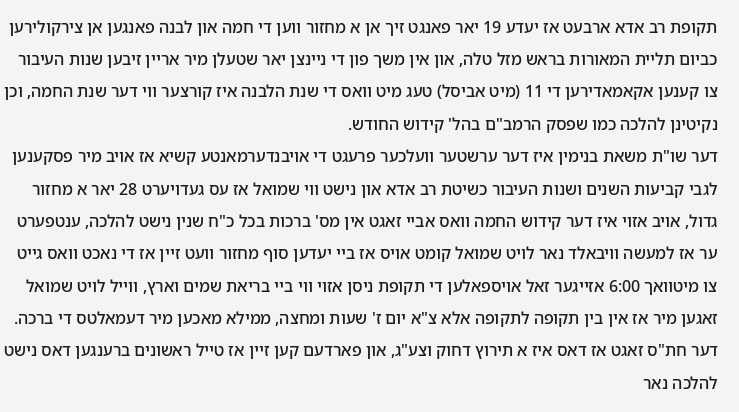תקופת רב אדא ארבעט אז יעדע 19 יאר פאנגט זיך אן א מחזור ווען די חמה און לבנה פאנגען אן צירקולירען כביום תליית המאורות בראש מזל טלה, און אין משך פון די ניינצן יאר שטעלן מיר אריין זיבען שנות העיבור צו קענען אקאמאדירען די 11 (מיט אביסל) טעג מיט וואס די שנת הלבנה איז קורצער ווי דער שנת החמה, וכן נקיטינן להלכה כמו שפסק הרמב"ם בהל' קידוש החודש.
דער שו"ת משאת בנימין איז דער ערשטער וועלכער פרעגט די אויבנדערמאנטע קשיא אז אויב מיר פסקענען לגבי קביעות השנים ושנות העיבור כשיטת רב אדא און נישט ווי שמואל אז עס געדויערט 28 יאר א מחזור גדול, אויב אזוי איז דער קידוש החמה וואס אביי זאגט אין מס' ברכות בכל כ"ח שנין נישט להלכה, ענטפערט ער אז למעשה וויבאלד נאר לויט שמואל קומט אויס אז ביי יעדען סוף מחזור וועט זיין אז די נאכט וואס גייט צו מיטוואך 6:00 אזייגער זאל אויספאלען די תקופת ניסן אזוי ווי ביי בריאת שמים וארץ, ווייל לויט שמואל זאגען מיר אז אין בין תקופה לתקופה אלא צ"א יום ז' שעות ומחצה, ממילא מאכען מיר דעמאלטס די ברכה.
דער חת"ס זאגט אז דאס איז א תירוץ דחוק וצע"ג, און פארדעם קען זיין אז טייל ראשונים ברענגען דאס נישט להלכה נאר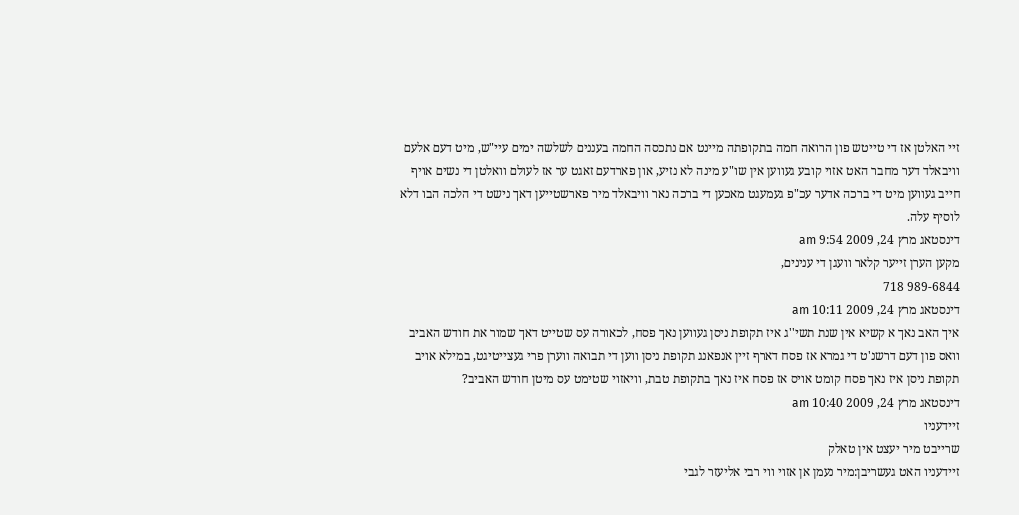זיי האלטן אז די טייטש פון הרואה חמה בתקופתה מיינט אם נתכסה החמה בעננים לשלשה ימים עיי"ש, מיט דעם אלעם וויבאלד דער מחבר האט אזוי קובע געווען אין שו"ע מינה לא נזיע, און פארדעם זאגט ער אז לעולם וואלטן די נשים אויף חייב געווען מיט די ברכה אדער עכ"פ געמעגט מאכען די ברכה נאר וויבאלד מיר פארשטייען דאך נישט די הלכה הבו דלא לוסיף עלה.
דינסטאג מרץ 24, 2009 9:54 am
מקען הערן זייער קלאר וועגן די ענינים,
989-6844 718
דינסטאג מרץ 24, 2009 10:11 am
איך האב נאך א קשיא אין שנת תשי''ג איז תקופת ניסן געווען נאך פסח, לכאורה עס שטייט דאך שמור את חודש האביב וואס פון דעם דרשנ'ט די גמרא אז פסח דארף זיין אנפאנג תקופת ניסן ווען די תבואה ווערן פרי געצייטיגט, במילא אויב תקופת ניסן איז נאך פסח קומט אויס אז פסח איז נאך בתקופת טבת, וויאזוי שטימט עס מיטן חודש האביב?
דינסטאג מרץ 24, 2009 10:40 am
זיידעניו
שרייבט מיר יעצט אין טאלק
זיידעניו האט געשריבן:מיר נעמן אן אזוי ווי רבי אליעזר לגבי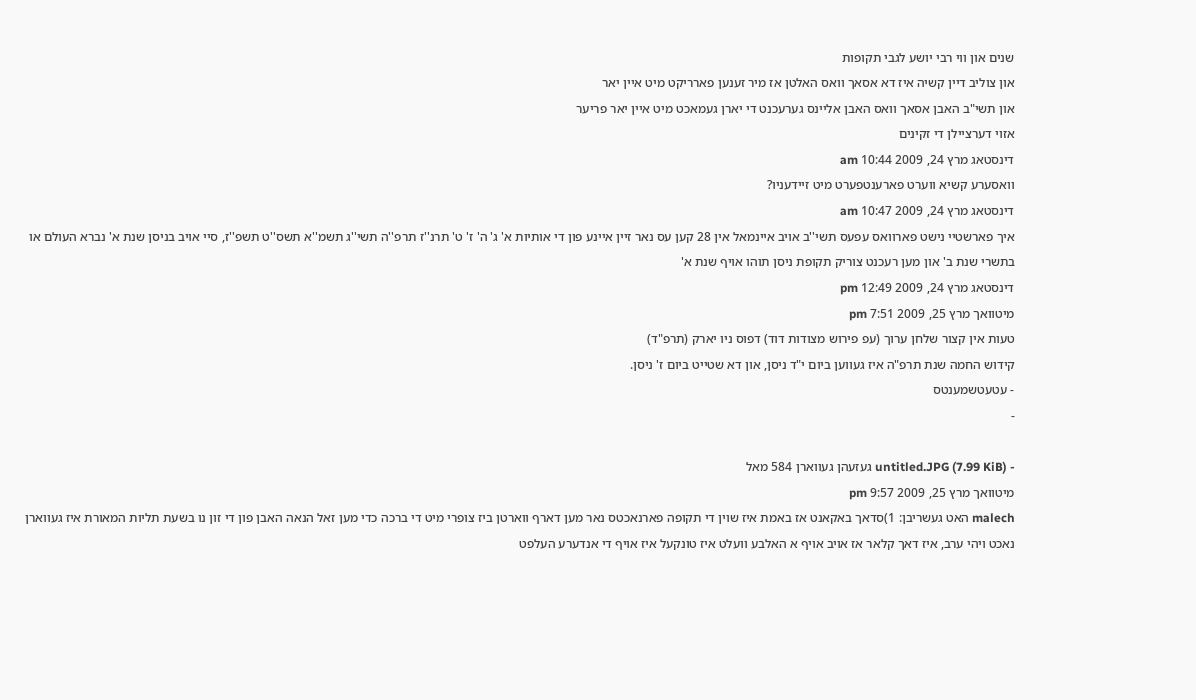שנים און ווי רבי יושע לגבי תקופות
און צוליב דיין קשיה איז דא אסאך וואס האלטן אז מיר זענען פארריקט מיט איין יאר
און תשי"ב האבן אסאך וואס האבן אליינס גערעכנט די יארן געמאכט מיט איין יאר פריער
אזוי דערציילן די זקינים
דינסטאג מרץ 24, 2009 10:44 am
וואסערע קשיא ווערט פארענטפערט מיט זיידעניו?
דינסטאג מרץ 24, 2009 10:47 am
איך פארשטיי נישט פארוואס עפעס תשי''ב אויב איינמאל אין 28 קען עס נאר זיין איינע פון די אותיות א' ג' ה' ז' ט' תרנ''ז תרפ''ה תשי''ג תשמ''א תשס''ט תשפ''ז, סיי אויב בניסן שנת א' נברא העולם או בתשרי שנת ב' און מען רעכנט צוריק תקופת ניסן תוהו אויף שנת א'
דינסטאג מרץ 24, 2009 12:49 pm
מיטוואך מרץ 25, 2009 7:51 pm
טעות אין קצור שלחן ערוך (עפ פירוש מצודות דוד) דפוס ניו יארק (תרפ"ד)
קידוש החמה שנת תרפ"ה איז געווען ביום י"ד ניסן, און דא שטייט ביום ז' ניסן.
- עטעטשמענטס
-

- untitled.JPG (7.99 KiB) געזעהן געווארן 584 מאל
מיטוואך מרץ 25, 2009 9:57 pm
malech האט געשריבן: 1)סדאך באקאנט אז באמת איז שוין די תקופה פארנאכטס נאר מען דארף ווארטן ביז צופרי מיט די ברכה כדי מען זאל הנאה האבן פון די זון נו בשעת תליות המאורת איז געווארן נאכט ויהי ערב, איז דאך קלאר אז אויב אויף א האלבע וועלט איז טונקעל איז אויף די אנדערע העלפט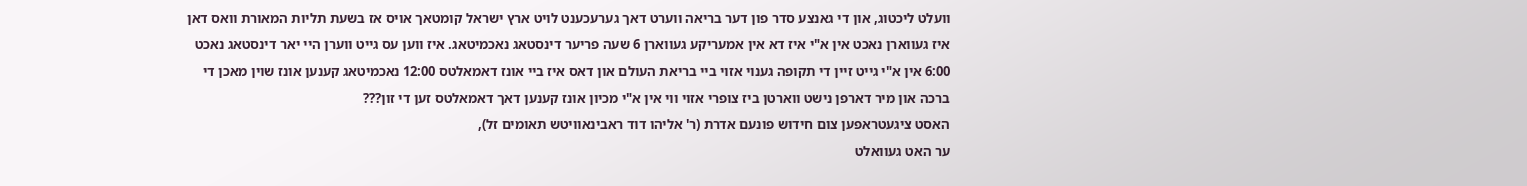וועלט ליכטוג, און די גאנצע סדר פון דער בריאה ווערט דאך גערעכענט לויט ארץ ישראל קומטאך אויס אז בשעת תליות המאורת וואס דאן איז געווארן נאכט אין א"י איז דא אין אמעריקע געווארן 6 שעה פריער דינסטאג נאכמיטאג. איז ווען עס גייט ווערן היי יאר דינסטאג נאכט 6:00 אין א"י גייט זיין די תקופה גענוי אזוי ביי בריאת העולם און דאס איז ביי אונז דאמאלטס 12:00 נאכמיטאג קענען אונז שוין מאכן די ברכה און מיר דארפן נישט ווארטן ביז צופרי אזוי ווי אין א"י מכיון אונז קענען דאך דאמאלטס זען די זון???
האסט ציגעטראפען צום חידוש פונעם אדרת (ר' אליהו דוד ראבינאוויטש תאומים זל),
ער האט געוואלט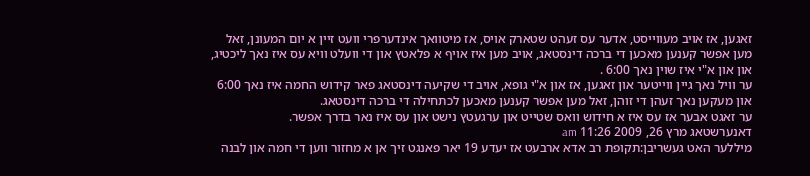זאגען, אז אויב מעווייסט, אדער עס זעהט שטארק אויס, אז מיטוואך אינדערפרי וועט זיין א יום המעונן, זאל מען אפשר קענען מאכען די ברכה דינסטאג, אויב מען איז אויף א פלאטץ און די וועלט וויא עס איז נאך ליכטיג, און און א"י איז שוין נאך 6:00 .
ער וויל נאך גיין ווייטער און זאגען, אז און א"י גופא, אויב די שקיעה דינסטאג פאר קידוש החמה איז נאך 6:00 און מעקען נאך זעהן די זוהן, זאל מען אפשר קענען מאכען לכתחילה די ברכה דינסטאג.
ער זאגט אבער אז עס איז א חידוש וואס שטייט און ערגעטץ נישט און עס איז נאר בדרך אפשר.
דאנערשטאג מרץ 26, 2009 11:26 am
מיללער האט געשריבן:תקופת רב אדא ארבעט אז יעדע 19 יאר פאנגט זיך אן א מחזור ווען די חמה און לבנה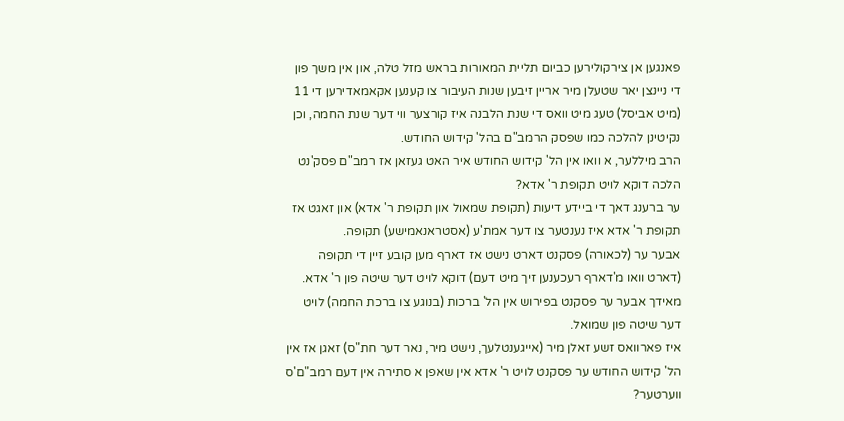פאנגען אן צירקולירען כביום תליית המאורות בראש מזל טלה, און אין משך פון די ניינצן יאר שטעלן מיר אריין זיבען שנות העיבור צו קענען אקאמאדירען די 11 (מיט אביסל) טעג מיט וואס די שנת הלבנה איז קורצער ווי דער שנת החמה, וכן נקיטינן להלכה כמו שפסק הרמב"ם בהל' קידוש החודש.
הרב מיללער, א וואו אין הל' קידוש החודש איר האט געזאן אז רמב"ם פסק'נט הלכה דוקא לויט תקופת ר' אדא?
ער ברענג דאך די ביידע דיעות (תקופת שמאול און תקופת ר' אדא) און זאגט אז תקופת ר' אדא איז נענטער צו דער אמת'ע (אסטראנאמישע) תקופה.
אבער ער (לכאורה) פסקנט דארט נישט אז דארף מען קובע זיין די תקופה (דארט וואו מ'דארף רעכענען זיך מיט דעם) דוקא לויט דער שיטה פון ר' אדא. מאידך אבער ער פסקנט בפירוש אין הל' ברכות (בנוגע צו ברכת החמה) לויט דער שיטה פון שמואל.
איז פארוואס זשע זאלן מיר (אייגענטלעך, נישט מיר, נאר דער חת"ס) זאגן אז אין הל' קידוש החודש ער פסקנט לויט ר' אדא אין שאפן א סתירה אין דעם רמב"ם'ס ווערטער?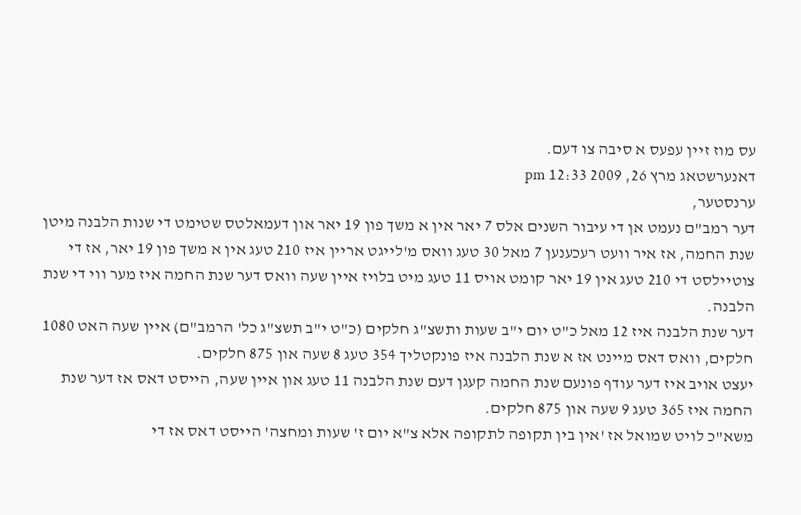עס מוז זיין עפעס א סיבה צו דעם.
דאנערשטאג מרץ 26, 2009 12:33 pm
ערנסטער,
דער רמב"ם נעמט אן די עיבור השנים אלס 7 יאר אין א משך פון 19 יאר און דעמאלטס שטימט די שנות הלבנה מיטן שנת החמה, אז איר וועט רעכענען 7 מאל 30 טעג וואס מ'לייגט אריין איז 210 טעג אין א משך פון 19 יאר, אז די צוטיילסט די 210 טעג אין 19 יאר קומט אויס 11 טעג מיט בלויז איין שעה וואס דער שנת החמה איז מער ווי די שנת הלבנה.
דער שנת הלבנה איז 12 מאל כ"ט יום י"ב שעות ותשצ"ג חלקים (כ"ט י"ב תשצ"ג כל' הרמב"ם) איין שעה האט 1080 חלקים, וואס דאס מיינט אז א שנת הלבנה איז פונקטליך 354 טעג 8 שעה און 875 חלקים.
יעצט אויב איז דער עודף פונעם שנת החמה קעגן דעם שנת הלבנה 11 טעג און איין שעה, הייסט דאס אז דער שנת החמה איז 365 טעג 9 שעה און 875 חלקים.
משא"כ לויט שמואל אז 'אין בין תקופה לתקופה אלא צ"א יום ז' שעות ומחצה' הייסט דאס אז די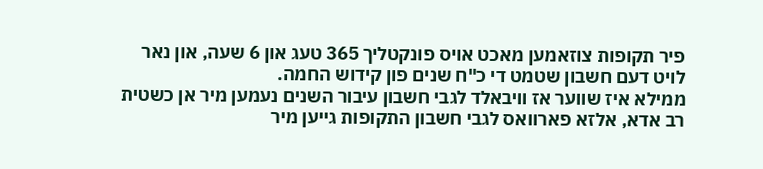פיר תקופות צוזאמען מאכט אויס פונקטליך 365 טעג און 6 שעה, און נאר לויט דעם חשבון שטמט די כ"ח שנים פון קידוש החמה.
ממילא איז שווער אז וויבאלד לגבי חשבון עיבור השנים נעמען מיר אן כשטית רב אדא, אלזא פארוואס לגבי חשבון התקופות גייען מיר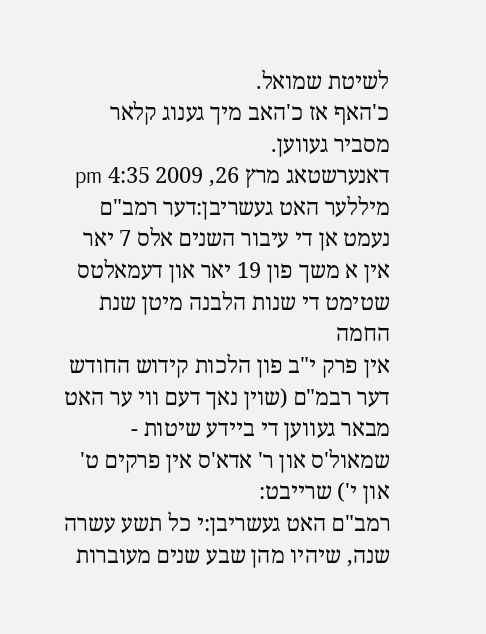לשיטת שמואל.
כ'האף אז כ'האב מיך גענוג קלאר מסביר געווען.
דאנערשטאג מרץ 26, 2009 4:35 pm
מיללער האט געשריבן:דער רמב"ם נעמט אן די עיבור השנים אלס 7 יאר אין א משך פון 19 יאר און דעמאלטס שטימט די שנות הלבנה מיטן שנת החמה
אין פרק י"ב פון הלכות קידוש החודש דער רבמ"ם (שוין נאך דעם ווי ער האט מבאר געווען די ביידע שיטות - שמאול'ס און ר' אדא'ס אין פרקים ט' און י') שרייבט:
רמב"ם האט געשריבן:י כל תשע עשרה שנה, שיהיו מהן שבע שנים מעוברות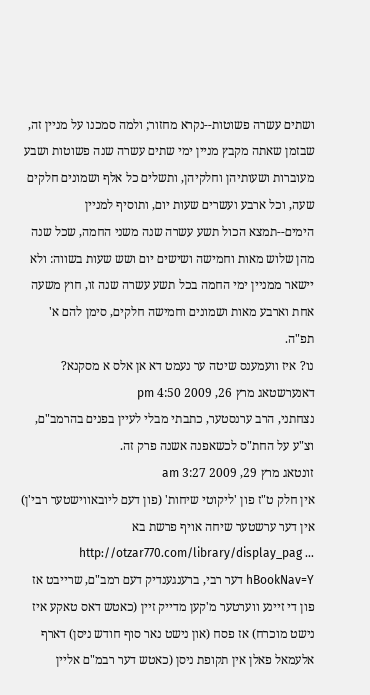ושתים עשרה פשוטות--נקרא מחזור; ולמה סמכנו על מניין זה, שבזמן שאתה מקבץ מניין ימי שתים עשרה שנה פשוטות ושבע מעוברות ושעותיהן וחלקיהן, ותשלים כל אלף ושמונים חלקים שעה, וכל ארבע ועשרים שעות יום, ותוסיף למניין הימים--תמצא הכול תשע עשרה שנה משני החמה, שכל שנה מהן שלוש מאות וחמישה ושישים יום ושש שעות בשווה: ולא יישאר ממניין ימי החמה בכל תשע עשרה שנה זו, חוץ משעה אחת וארבע מאות ושמונים וחמישה חלקים, סימן להם א' תפ"ה.
נו? איז וועמענס שיטה ער נעמט דא אן אלס א מסקנא?
דאנערשטאג מרץ 26, 2009 4:50 pm
נצחתני, הרב ערנסטער, כתבתי מבלי לעיין בפנים בהרמב"ם, וצ"ע על החת"ס לכשאפנה אשנה פרק זה.
זונטאג מרץ 29, 2009 3:27 am
אין חלק ט"ז פון 'ליקוטי שיחות' (פון דעם ליובאווישטער רבי'ן) אין דער ערשטער שיחה אויף פרשת בא
http://otzar770.com/library/display_pag ... hBookNav=Y דער רבי, ברענגענדיק דעם רמב"ם, שרייבט אז פון די זיינע ווערטער מ'קען מדייק זיין (כאטש דאס טאקע איז נישט מוכרח) אז פסח (און נישט נאר סוף חודש ניסן) דארף אלעמאל פאלן אין תקופת ניסן (כאטש דער רבמ"ם אליין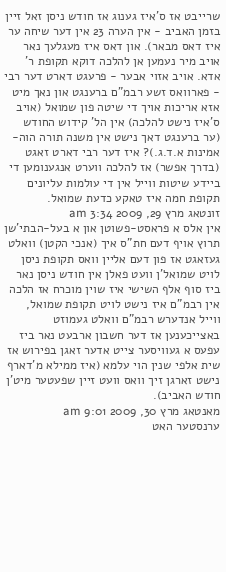שרייבט אז ס'איז גענוג אז חודש ניסן זאל זיין בזמן האביב - אין הערה 23 אין דער שיחה ער איז דאס מבאר). און דאס איז מעגלעך נאר אויב מיר נעמען אן להלכה דוקא תקופת ר' אדא. אויב אזוי אבער - פרעגט דארט דער רבי - פארוואס זשע רבמ"ם ברענגט און נאך מיט אזא אריכות אויך די שיטה פון שמואל (אויב ס'איז נישט להלכה) אין הל' קידוש החודש (ער ברענגט דאך נישט אין משנה תורה הוה-אמינות א.ד.ג.)? איז דער רבי דארט זאגט (בדרך אפשר) אז להלכה ווערט אנגענומען די ביידע שיטות ווייל אין די עולמות עליונים תקופת חמה איז טאקע כדעת שמואל.
זונטאג מרץ 29, 2009 3:34 am
אין אלס א פראסט-פשוטן און א בעל-הבתי'שן תרוץ אויף דעם חת"ס איך (אנכי הקטן) וואלט געזאגט אז פון דעם אליין וואס תקופת ניסן לויט שמואל'ן וועט פאלן אין חודש ניסן נאר ביז סוף אלף השישי איז שוין מוכרח אז הלכה אין רבמ"ם איז נישט לויט תקופת שמואל, ווייל אנדערש רבמ"ם וואלט געמוזט באצייכענען אז דער חשבון ארבעט נאר ביז עפעס א געוויסער צייט אדער זאגן בפירוש אז שית אלפי שנין הוי עלמא (איז ממילא מ'דארף נישט זארגן זיך וואס וועט זיין שפעטער מיט'ן חודש האביב).
מאנטאג מרץ 30, 2009 9:01 am
ערנסטער האט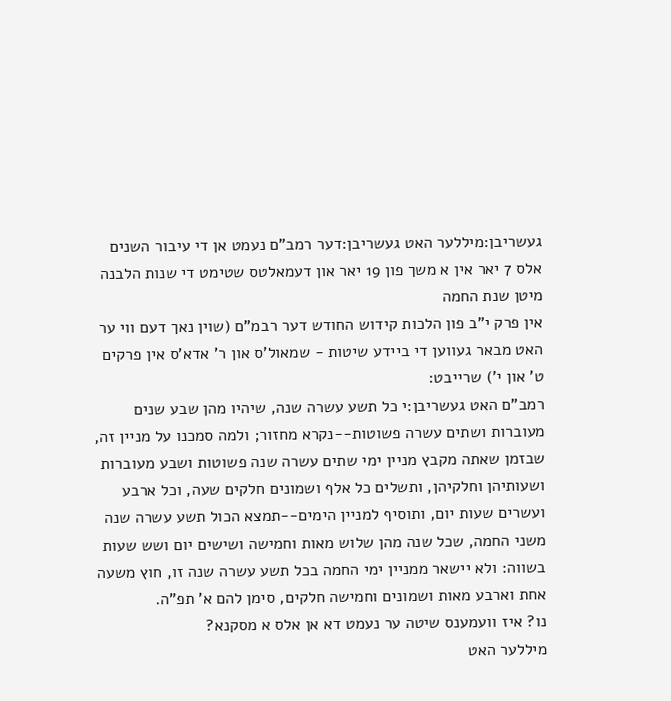געשריבן:מיללער האט געשריבן:דער רמב"ם נעמט אן די עיבור השנים אלס 7 יאר אין א משך פון 19 יאר און דעמאלטס שטימט די שנות הלבנה מיטן שנת החמה
אין פרק י"ב פון הלכות קידוש החודש דער רבמ"ם (שוין נאך דעם ווי ער האט מבאר געווען די ביידע שיטות - שמאול'ס און ר' אדא'ס אין פרקים ט' און י') שרייבט:
רמב"ם האט געשריבן:י כל תשע עשרה שנה, שיהיו מהן שבע שנים מעוברות ושתים עשרה פשוטות--נקרא מחזור; ולמה סמכנו על מניין זה, שבזמן שאתה מקבץ מניין ימי שתים עשרה שנה פשוטות ושבע מעוברות ושעותיהן וחלקיהן, ותשלים כל אלף ושמונים חלקים שעה, וכל ארבע ועשרים שעות יום, ותוסיף למניין הימים--תמצא הכול תשע עשרה שנה משני החמה, שכל שנה מהן שלוש מאות וחמישה ושישים יום ושש שעות בשווה: ולא יישאר ממניין ימי החמה בכל תשע עשרה שנה זו, חוץ משעה אחת וארבע מאות ושמונים וחמישה חלקים, סימן להם א' תפ"ה.
נו? איז וועמענס שיטה ער נעמט דא אן אלס א מסקנא?
מיללער האט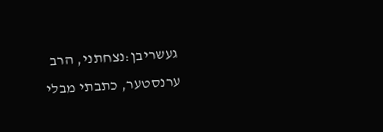געשריבן:נצחתני, הרב ערנסטער, כתבתי מבלי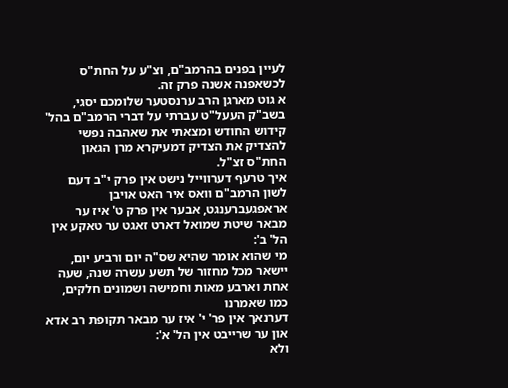לעיין בפנים בהרמב"ם, וצ"ע על החת"ס לכשאפנה אשנה פרק זה.
א גוט מארגן הרב ערנסטער שלומכם יסגי,
בשב"ק העעל"ט עברתי על דברי הרמב"ם בהל' קידוש החודש ומצאתי את שאהבה נפשי להצדיק את הצדיק דמעיקרא מרן הגאון החת"ס זצ"ל.
איך טרעף דערווייל נישט אין פרק י"ב דעם לשון הרמב"ם וואס איר האט אויבן אראפגעברענגט, אבער אין פרק ט' איז ער מבאר שיטת שמואל דארט זאגט ער טאקע אין הל' ב':
מי שהוא אומר שהיא שס"ה יום ורביע יום, יישאר מכל מחזור של תשע עשרה שנה, שעה אחת וארבע מאות וחמישה ושמונים חלקים, כמו שאמרנו
דערנאך אין פר' י' איז ער מבאר תקופת רב אדא און ער שרייבט אין הל' א':
ולא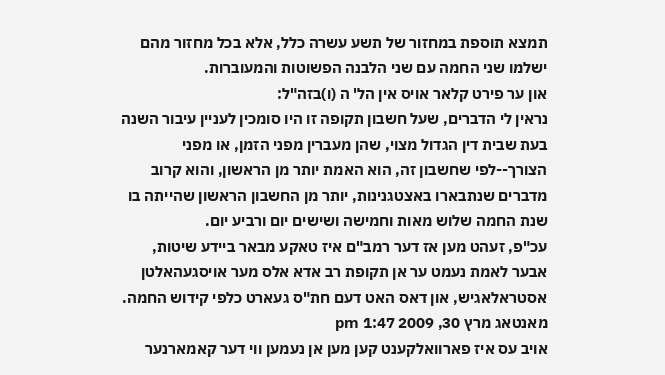תמצא תוספת במחזור של תשע עשרה כלל, אלא בכל מחזור מהם ישלמו שני החמה עם שני הלבנה הפשוטות והמעוברות.
און ער פירט קלאר אויס אין הל' ה (ו)בזה"ל:
נראין לי הדברים, שעל חשבון תקופה זו היו סומכין לעניין עיבור השנה בעת שבית דין הגדול מצוי, שהן מעברין מפני הזמן, או מפני הצורך--לפי שחשבון זה, הוא האמת יותר מן הראשון, והוא קרוב מדברים שנתבארו באצטגנינות, יותר מן החשבון הראשון שהייתה בו שנת החמה שלוש מאות וחמישה ושישים יום ורביע יום.
עכ"פ, זעהט מען אז דער רמב"ם איז טאקע מבאר ביידע שיטות, אבער לאמת נעמט ער אן תקופת רב אדא אלס מער אויסגעהאלטן אסטראלאגיש, און דאס האט דעם חת"ס געארט כלפי קידוש החמה.
מאנטאג מרץ 30, 2009 1:47 pm
אויב עס איז פארוואלקענט קען מען אן נעמען ווי דער קאמארנער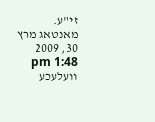זי"ע.
מאנטאג מרץ 30, 2009 1:48 pm
וועלעכע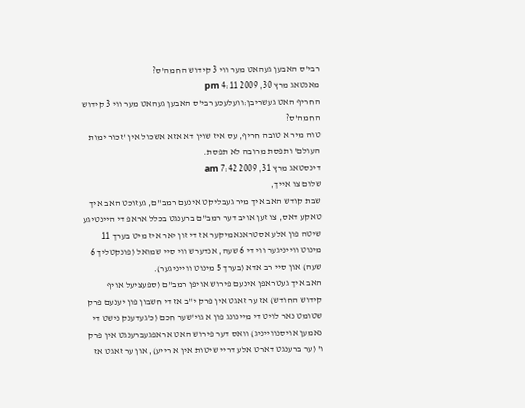רבי'ס האבען געהאט מער ווי 3 קידוש החמה'ס?
מאנטאג מרץ 30, 2009 4:11 pm
החריף האט געשריבן:וועלעכע רבי'ס האבען געהאט מער ווי 3 קידוש החמה'ס?
טוה מיר א טובה חריף, עס איז שוין דא אזא אשכול אין 'זכור ימות העולם' ותפסת מרובה לא תפסת.
דינסטאג מרץ 31, 2009 7:42 am
שלום צו אייך,
שבת קודש האב איך מיר געבליקט אינעם רמב"ם, געזוכט האב איך טאקע דאס, צו זען אויב דער רמב"ם ברענגט בכלל אראפ די היינטיגע שיטה פון אלע אסטראנאמיקער אז די זון יאר איז מיט בערך 11 מינוט ווייניגער ווי די 6 שעה, אנדערש ווי סיי שמואל (פונקטליך 6 שעה) און סיי רב אדא (בערך 5 מינוט ווייניגער).
האב איך געטראפן אינעם פירוש אויפן רמב"ם (ספעציעל אויף קידוש החודש) אז ער זאגט אין פרק י"ב אז די חשבון פון יענעם פרק שטומט נאר לויט די מיינונג פון א גוי'שער חכם (כ'געדענק נישט די נאמען אויסנווייניג) וואס דער פירוש האט אראפגעברענגט אין פרק ו' (ער ברענגט דארט אלע דריי שיטות אין א רייע), און ער זאגט אז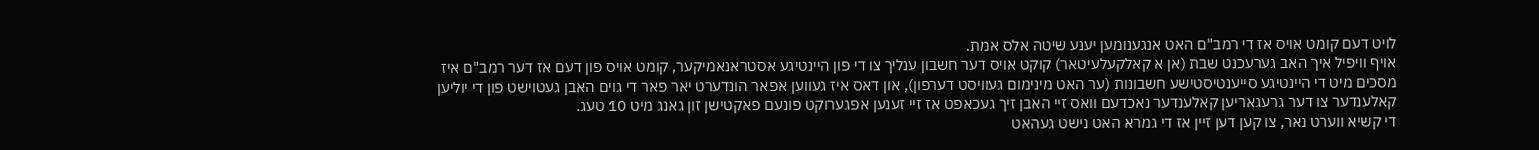לויט דעם קומט אויס אז די רמב"ם האט אנגענומען יענע שיטה אלס אמת.
אויף וויפיל איך האב גערעכנט שבת (אן א קאלקעלעיטאר) קוקט אויס דער חשבון ענליך צו די פון היינטיגע אסטראנאמיקער, קומט אויס פון דעם אז דער רמב"ם איז מסכים מיט די היינטיגע סייענטיסטישע חשבונות (ער האט מינימום געוויסט דערפון), און דאס איז געווען אפאר הונדערט יאר פאר די גוים האבן געטוישט פון די יוליען קאלענדער צו דער גרעגאריען קאלענדער נאכדעם וואס זיי האבן זיך געכאפט אז זיי זענען אפגערוקט פונעם פאקטישן זון גאנג מיט 10 טעג.
די קשיא ווערט נאר, צו קען דען זיין אז די גמרא האט נישט געהאט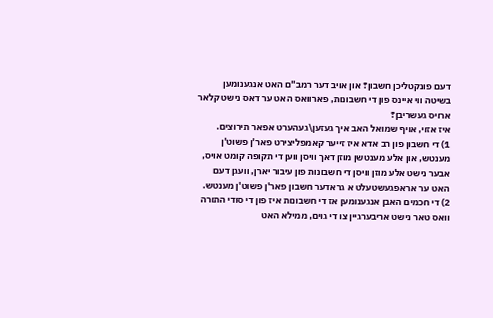דעם פונקטליכן חשבון? און אויב דער רמב"ם האט אנגענומען בשיטה ווי איינס פון די חשבונות, פארוואס האט ער דאס נישט קלאר ארויס געשריבן?
איז אזוי, אויף שמואל האב איך געזען\געהערט אפאר תירוצים.
1) די חשבון פון רב אדא איז זייער קאמפליצירט פאר'ן פשוט'ן מענטש, און אלע מענטשן מוזן דאך וויסן ווען די תקופה קומט אויס, אבער נישט אלע מוזן וויסן די חשבונות פון עיבור יארן, וועגן דעם האט ער אראפגעשטעלט א גראדער חשבון פאר'ן פשוט'ן מענטש.
2) די חכמים האבן אנגענומען אז די חשבונות איז פון די סודי התורה וואס טאר נישט אריבערגיין צו די גוים, ממילא האט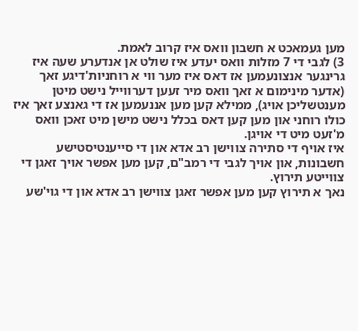מען געמאכט א חשבון וואס איז קרוב לאמת.
3) לגבי די 7 מזלות וואס יעדע איז שולט אן אנדערע שעה איז גרינגער אנצונעמען אז דאס איז מער ווי א רוחניות'דיגע זאך (אדער מינימום א זאך וואס מיר זעען דערווייל נישט מיטן מענטשליכן אויג), ממילא קען מען אננעמען אז די גאנצע זאך איז כולו רוחני און מען קען דאס בכלל נישט מישן מיט זאכן וואס מ'זעט מיט די אויגן.
איז אויף די סתירה צווישן רב אדא און די סייענטיסטישע חשבונות, און אויך לגבי די רמב"ם, קען מען אפשר אויך זאגן די צווייטע תירוץ.
נאך א תירוץ קען מען אפשר זאגן צווישן רב אדא און די גוי'שע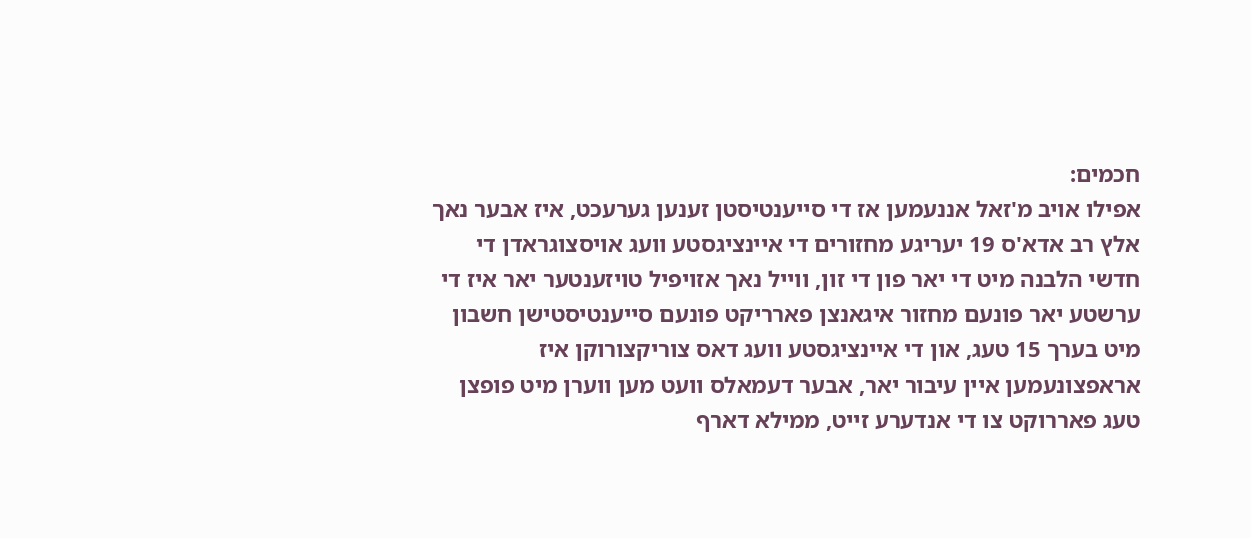חכמים:
אפילו אויב מ'זאל אננעמען אז די סייענטיסטן זענען גערעכט, איז אבער נאך אלץ רב אדא'ס 19 יעריגע מחזורים די איינציגסטע וועג אויסצוגראדן די חדשי הלבנה מיט די יאר פון די זון, ווייל נאך אזויפיל טויזענטער יאר איז די ערשטע יאר פונעם מחזור איגאנצן פארריקט פונעם סייענטיסטישן חשבון מיט בערך 15 טעג, און די איינציגסטע וועג דאס צוריקצורוקן איז אראפצונעמען איין עיבור יאר, אבער דעמאלס וועט מען ווערן מיט פופצן טעג פאררוקט צו די אנדערע זייט, ממילא דארף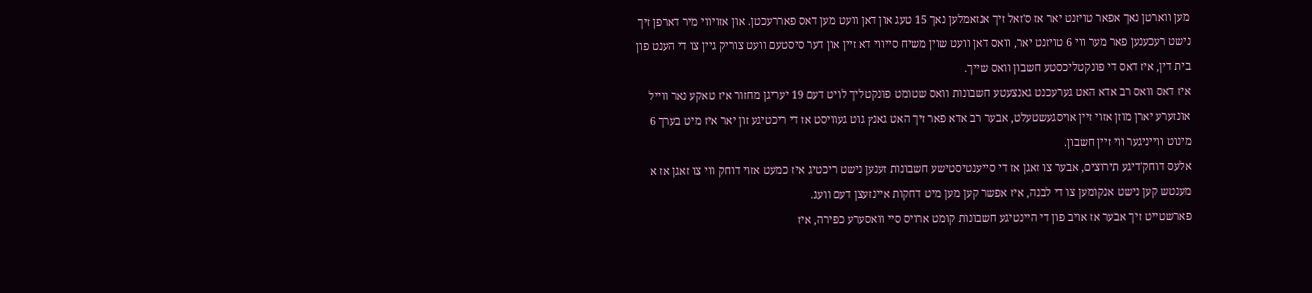מען ווארטן נאך אפאר טויזנט יאר אז ס'זאל זיך אנזאמלען נאך 15 טעג און דאן וועט מען דאס פאררעכטן. און אזויווי מיר דארפן זיך נישט רעכענען פאר מער ווי 6 טויזנט יאר, וואס דאן וועט שוין משיח סייווי דא זיין און דער סיסטעם וועט צוריק גיין צו די הענט פון בית דין, איז דאס די פונקטליכסטע חשבון וואס שייך.
איז דאס וואס רב אדא האט גערעכנט גאנצעטע חשבונות וואס שטומט פונקטליך לויט דעם 19 יעריגן מחזור איז טאקע נאר ווייל אונזערע יארן מוזן אזוי זיין אויסגעשטעלט, אבער רב אדא פאר זיך האט גאנץ גוט געוויסט אז די ריכטיגע זון יאר איז מיט בערך 6 מינוט ווייניגער ווי זיין חשבון.
אלעס דוחק'דיגע תירוצים, אבער צו זאגן אז די סייענטיסטישע חשבונות זענען נישט ריכטיג איז כמעט אזוי דוחק ווי צו זאגן אז א מענטש קען נישט אנקומען צו די לבנה, איז אפשר קען מען מיט דחקות איינזעצן דעם וועג.
פארשטייט זיך אבער אז אויב פון די היינטיגע חשבונות קומט ארויס סיי וואסערע כפירה, איז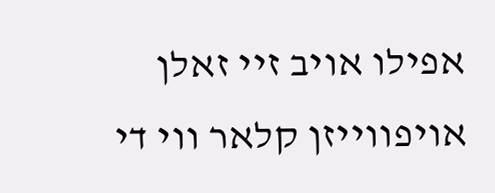אפילו אויב זיי זאלן אויפווייזן קלאר ווי די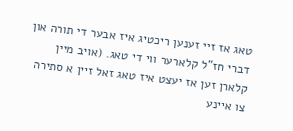טאג אז זיי זענען ריכטיג איז אבער די תורה און דברי חז"ל קלארער ווי די טאג. (אויב מיין קלארן זען אז יעצט איז טאג זאל זיין א סתירה צו איינע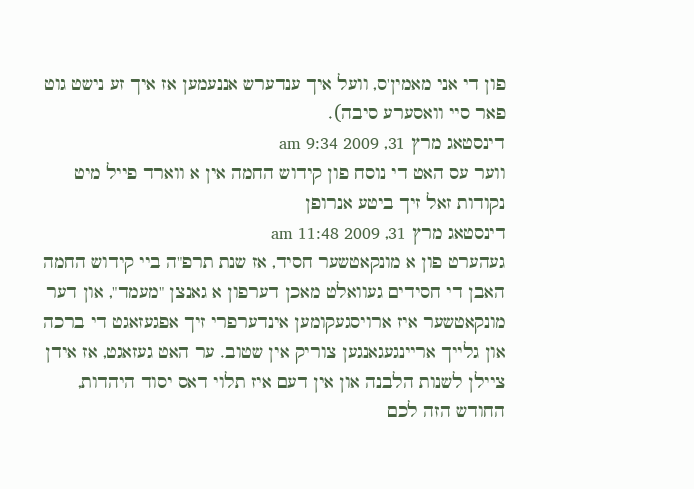פון די אני מאמין'ס, וועל איך ענדערש אננעמען אז איך זע נישט גוט פאר סיי וואסערע סיבה).
דינסטאג מרץ 31, 2009 9:34 am
ווער עס האט די נוסח פון קידוש החמה אין א ווארד פייל מיט נקודות זאל זיך ביטע אנרופן
דינסטאג מרץ 31, 2009 11:48 am
געהערט פון א מונקאטשער חסיד, אז שנת תרפ"ה ביי קידוש החמה האבן די חסידים געוואלט מאכן דערפון א גאנצן "מעמד", און דער מונקאטשער איז ארויסגעקומען אינדערפרי זיך אפגעזאגט די ברכה און גלייך אריינגעגאנגען צוריק אין שטוב. ער האט געזאגט, אז אידן ציילן לשנות הלבנה און אין דעם איז תלוי דאס יסוד היהדות, החודש הזה לכם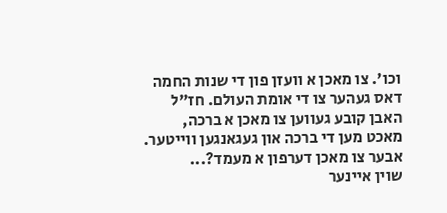וכו'. צו מאכן א וועזן פון די שנות החמה דאס געהער צו די אומת העולם. חז"ל האבן קובע געווען צו מאכן א ברכה, מאכט מען די ברכה און געגאנגען ווייטער. אבער צו מאכן דערפון א מעמד?...
שוין איינער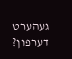געהערט דערפון?